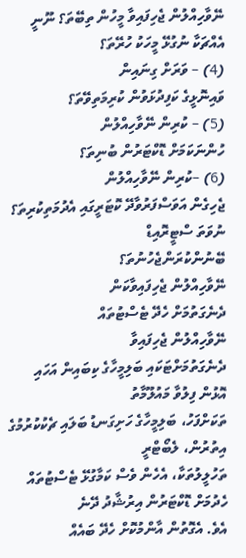ނޭވާހިއްލުން ޖެހިފައިވާ މީހުން ތިބޭތަ؟ ނޫނީ އެއްޗަކާ ނުގުޅޭ މީހަކު ހުރޭތަ؟
(4) – ވަރަށް ގިނައިން
ވައިނޮޅީގެ ކަފިދުޅަވުން ކުރިމަތިވޭތަ؟
(5) – ކުރިން ނޭވާހިއްލުން
ހުންނަކަމަށް ޑޮކްޓަރުން ބުނިތަ؟
(6) –ކުރިން ނޭވާހިއްލުން
ޖެހިގެން އަވަސްފަރުވާދޭ ކޮޓަރީގައި އެދުމަތިކުރިތަ؟ ނުވަތަ ސްޓީރޮއިޑް
ބޭނުންކުރަންޖެހުނުތަ؟
ނޭވާހިއްލުން ޖެހިފައިވާކަން
ދެނެގަތުމަށް ހެދޭ ޓެސްޓުތައް
ނޭވާހިއްލުން ޖެހިފައިވާ
ދެނެގަތުމަށްޓަކައި ބަލިމީހާގެ ކިބައިން އަހައި އޮޅުން ފިލުވާ މައުލޫމާތު
ތަކަށްފަހު، ބަލިމީހާގެ ހަށިގަނޑު ބަލައި ޗެކުކުރުމުގެ އިތުރުން، ލެބޯޓްރީ
ތަހުލީލުތަކާ، އެހެން ވެސް ކަމާގުޅޭ ޓެސްޓުތައް ހެދުމަށް ޑޮކްޓަރުން އިރުޝާދު ދޭނެ
އެވެ. އެގޮތުން އާންމުކޮށް ހެދޭ ބައެއް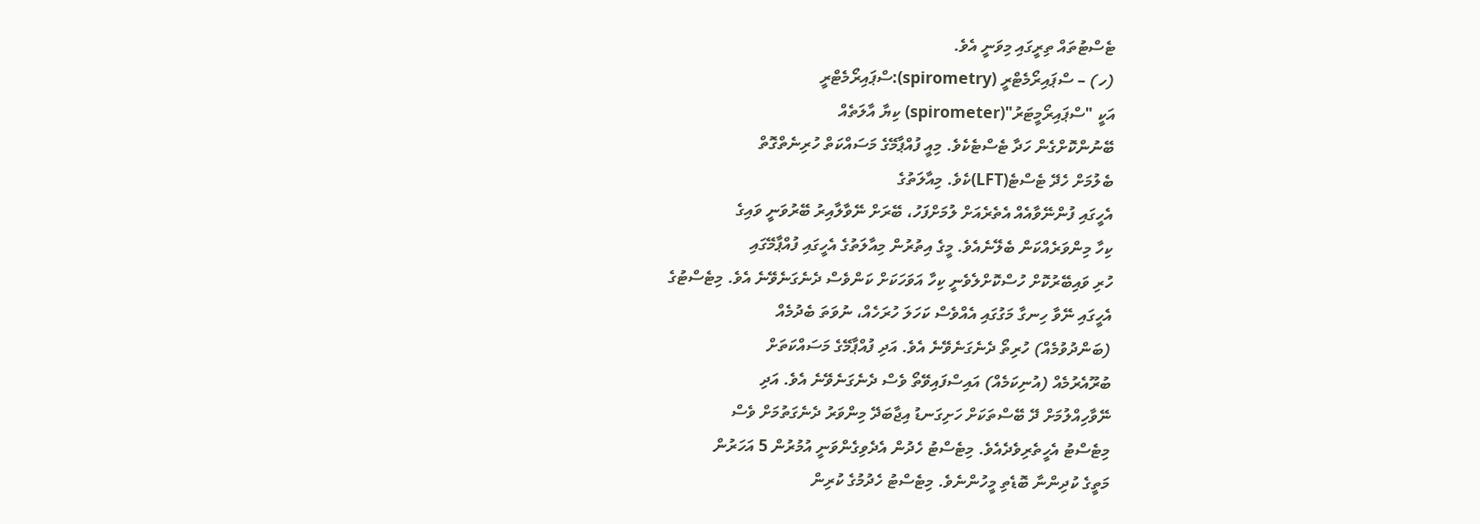ޓެސްޓުތައް ތިރީގައި މިވަނީ އެވެ.
(ހ) – ސްޕައިރޯމެޓްރީ (spirometry):ސްޕައިރޯމެޓްރީ
އަކީ "ސްޕައިރޯމީޓަރު"(spirometer) ކިޔާ އާލަތެއް
ބޭނުންކޮށްގެން ހަދާ ޓެސްޓެކެވެ. މިއީ ފުއްޕާމޭގެ މަސައްކަތް ހުރިނެތްގޮތް
ބެލުމަށް ހެދޭ ޓެސްޓެ(LFT)ކެވެ. މިއާލަތުގެ
އެހީގައި ފުންނޭވާއެއް އެތެރެއަށް ލުމަށްފަހު، ބޭރަށް ނޭވާލާއިރު ބޭރުވަނީ ވައިގެ
ކިހާ މިންވަރެއްކަން ބެލޭނެއެވެ. މީގެ އިތުރުން މިއާލަތުގެ އެހީގައި ފުއްޕާމޭގައި
ހުރި ވައިބޭރުކޮށް ހުސްކޮށްލެވެނީ ކިހާ އަވަހަކަށް ކަންވެސް ދެނެގަނެވޭނެ އެވެ. މިޓެސްޓުގެ
އެހީގައި ނޭވާ ހިނގާ މަގުގައި އެއްވެސް ކަހަލަ ހުރަހެއް، ނުވަތަ ބެދުމެއް
(ބަންދުވުމެއް) ހުރިތޯ ދެނެގަނެވޭނެ އެވެ. އަދި ފުއްޕާމޭގެ މަސައްކަތަށް
ބުރޫއެރުމެއް (އުނިކަމެއް) އައިސްފައިވޭތޯ ވެސް ދެނެގަނެވޭނެ އެވެ. އަދި
ނޭވާހިއްލުމަށް ދޭ ބޭސްތަކަށް ހަށިގަނޑު އިޖާބަދޭ މިންވަރު ދެނެގަތުމަށް ވެސް
މިޓެސްޓު އެހީތެރިވެދެއެވެ. މިޓެސްޓު ހެދުން އެދެވިގެންވަނީ އުމުރުން 5 އަހަރުން
މަތީގެ ކުދިންނާ ބޮޑެތި މީހުންނެވެ. މިޓެސްޓު ހެދުމުގެ ކުރިން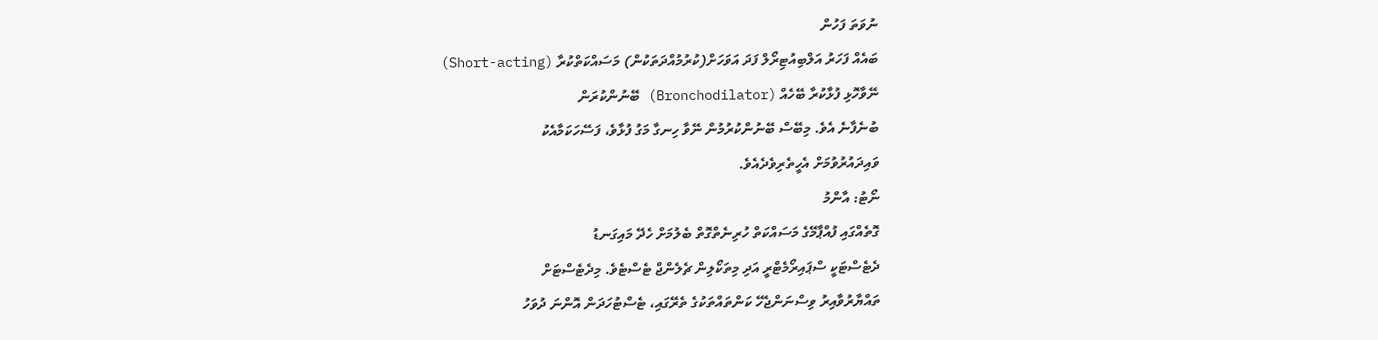ނުވަތަ ފަހުން
ބައެއް ފަހަރު އަލްބިއުޓިރޯލް ފަދަ އަވަހަށް(ކުރުމުއްދަތަކުން) މަސައްކަތްކުރާ (Short-acting)
ނޭވާހޮޅި ފުޅާކުރާ ބޭހެއް (Bronchodilator) ބޭނުންކުރަން
ބުނެފާނެ އެވެ. މިބޭސް ބޭނުންކުރުމުން ނޭވާ ހިނގާ މަގު ފުޅާވެ، ފަސޭހަކަމާއެކު
ވައިދައުރުވުމަށް އެހީތެރިވެދެއެވެ.
ނޯޓު: އާންމު
ގޮތެއްގައި ފުއްޕާމޭގެ މަސައްކަތް ހުރިނެތްގޮތް ބެލުމަށް ހެދޭ މައިގަނޑު
ދެޓެސްޓަކީ ސްޕައިރޯމެޓްރީ އަދި މިތަކޯލިން ޗެލެންޖް ޓެސްޓެވެ. މިދެޓެސްޓަށް
ތައްޔާރުވާއިރު ވިސްނަންޖެހޭ ކަންތައްތަކުގެ ތެރޭގައި، ޓެސްޓުހަދަން އޮންނަ ދުވަހު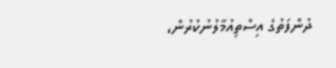ދުންފަތުގެ އިސްތިއުމާލުނުކުރުން،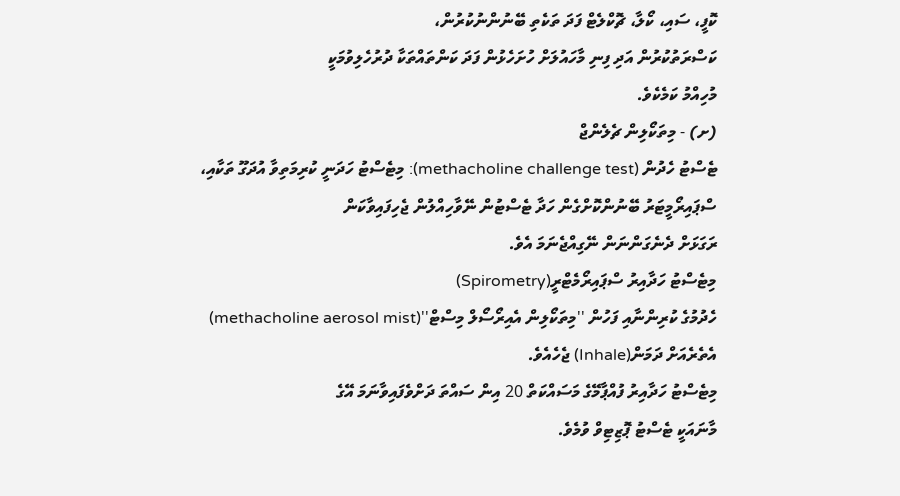ކޮފީ، ސައި، ކޯލާ، ޗޮކްލެޓް ފަދަ ތަކެތި ބޭނުންނުކުރުން،
ކަސްރަތުކުރުން އަދި ފިނި މާހައުލަށް ހުށަހެޅުން ފަދަ ކަންތައްތަކާ ދުރުހެލިވުމަކީ
މުހިއްމު ކަމެކެވެ.
(ށ) - މިތަކޯލިން ޗެލެންޖް
ޓެސްޓު ހެދުން (methacholine challenge test): މިޓެސްޓު ހަދަނީ ކުރިމަތިވާ އުދަގޫ ތަކާއި،
ސްޕައިރޯމީޓަރު ބޭނުންކޮށްގެން ހަދާ ޓެސްޓުން ނޭވާހިއްލުން ޖެހިފައިވާކަން
ރަގަޅަށް ދެނެގަންނަން ނޭގިއްޖެނަމަ އެވެ.
މިޓެސްޓު ހަދާއިރު ސްޕައިރޯމެޓްރީ(Spirometry)
ހެދުމުގެ ކުރިންނާއި ފަހުން ''މިތަކޯލިން އެއިރޯސޯލް މިސްޓް''(methacholine aerosol mist)
އެތެރެއަށް ދަމަން(Inhale) ޖެހެއެވެ.
މިޓެސްޓު ހަދާއިރު ފުއްޕާމޭގެ މަސައްކަތް 20 އިން ސައްތަ ދަށްވެފައިވާނަމަ އޭގެ
މާނައަކީ ޓެސްޓު ޕޮޒިޓިވް ވުމެވެ.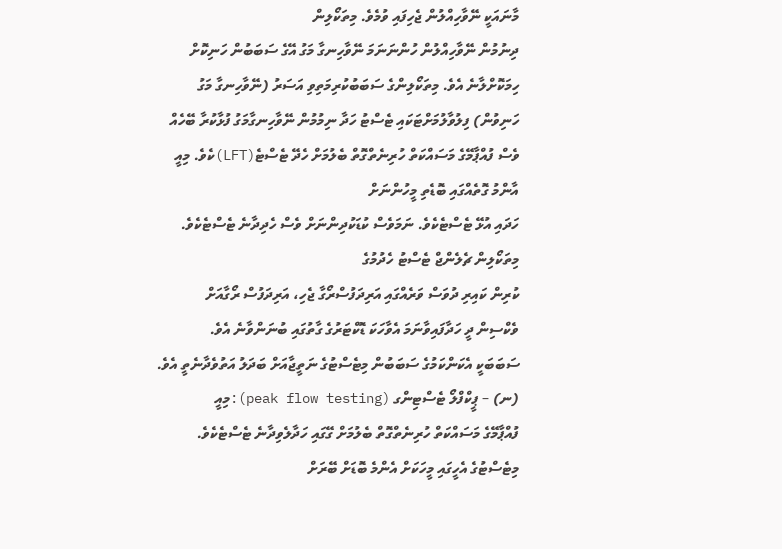މާނައަކީ ނޭވާހިއްލުން ޖެހިފައި ވުމެވެ. މިތަކޯލިން
ދިނުމުން ނޭވާހިއްލުން ހުންނަނަމަ ނޭވާހިނގާ މަގު އޭގެ ސަބަބުން ހަނިކޮށް
ހިމަކޮށްލާނެ އެވެ. މިތަކޯލިންގެ ސަބަބުކުރިމަތިވި އަސަރު (ނޭވާހިނގާ މަގު
ހަނިވުން) ފިލުވާލުމަށްޓަކައި ޓެސްޓު ހަދާ ނިމުމުން ނޭވާހިނގާމަގު ފުޅާކުރާ ބޭހެއް
ވެސް ފުއްޕާމޭގެ މަސައްކަތް ހުރިނެތްގޮތް ބެލުމަށް ހެދޭ ޓެސްޓެ(LFT)ކެވެ. މިއީ އާންމު ގޮތެއްގައި ބޮޑެތި މީހުންނަށް
ހަދައި އުޅޭ ޓެސްޓެކެވެ. ނަމަވެސް ކުޑަކުދިންނަށް ވެސް ހެދިދާނެ ޓެސްޓެކެވެ.
މިތަކޯލިން ޗެލެންޖް ޓެސްޓު ހެދުމުގެ
ކުރިން ކައިރި ދުވަސް ވަރެއްގައި އަރިދަފުސްރޯގާ ޖެހި، އަރިދަފުސް ރޯގާއަށް
ވެކްސިން ދީ ހަދާފައިވާނަމަ އެވާހަކަ ޑޮކްޓަރުގެ ގާތުގައި ބުނަންވާނެ އެވެ.
ސަބަބަކީ އެކަންކަމުގެ ސަބަބުން މިޓެސްޓުގެ ނަތީޖާއަށް ބަދަލު އަތުވެދާނެތީ އެވެ.
(ނ) – ޕީކްފްލޯ ޓެސްޓިންގ (peak flow testing):މިއީ
ފުއްޕާމޭގެ މަސައްކަތް ހުރިނެތްގޮތް ބެލުމަށް ގޭގައި ހަދާލެވިދާނެ ޓެސްޓެކެވެ.
މިޓެސްޓުގެ އެހީގައި މީހަކަށް އެންމެ ބޮޑަށް ބޭރަށް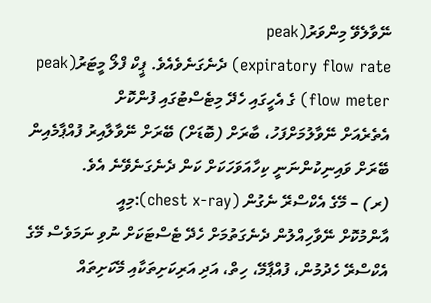ނޭވާލެވޭ މިންވަރު(peak
expiratory flow rate) ދެނެގަނެވެއެވެ. ޕީކް ފްލޯ މީޓަރު(peak
flow meter) ގެ އެހީގައި ހެދޭ މިޓެސްޓުގައި ފުންކޮށް
އެތެރެއަށް ނޭވާލުމަށްފަހު، ބާރަށް (ބޮޑަށް) ބޭރަށް ނޭވާލާއިރު ފުއްޕާމެއިން
ބޭރަށް ވައިނިކުންނަނީ ކިހާއަވަހަކަށް ކަން ދެނެގަނެވޭނެ އެވެ.
(ރ) – މޭގެ އެކްސްރޭ ނެގުން (chest x-ray):މިއީ
އާންމުކޮށް ނޭވާހިއްލުން ދެނެގަތުމަށް ހެދޭ ޓެސްޓަކަށް ނުވި ނަމަވެސް މޭގެ
އެކްސްރޭ ހެދުމުން، ފުއްޕާމޭ، ހިތް، އަދި އަރިކަށިތަކާއި މޭކަށިތައް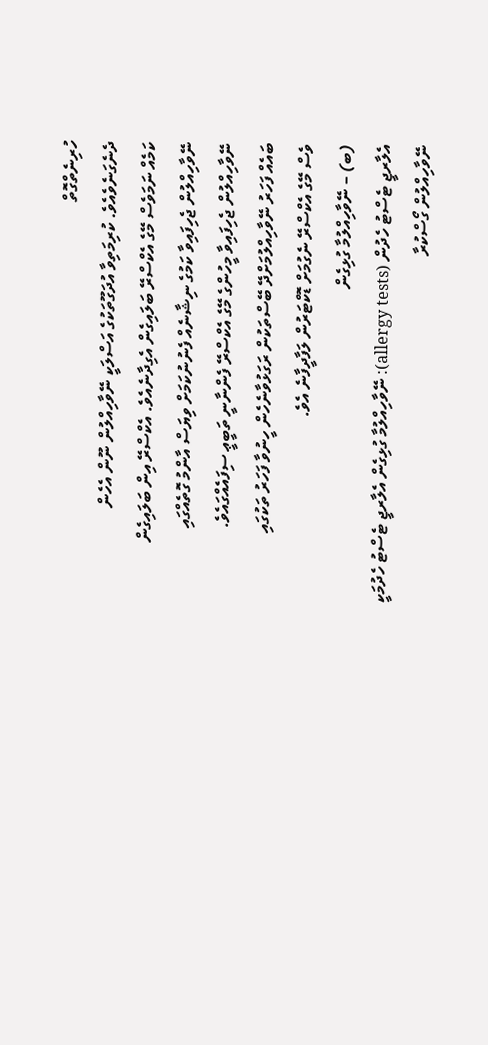ހުރިނެތްގޮތް
ދެނެގަނެވެއެވެ. ކުރިމަތިވާ އުދަގޫތަކުގެ އަސްލަކީ ނޭވާހިއްލުން ނޫން އެހެން
ކަމެއް ނަމަވެސް މޭގެ އެކްސްރޭ ބަލައިގެން އެގިދާނެއެވެ. އެކްސްރޭ އިން ބަލައިގެން
ނޭވާހިއްލުން ޖެހިފައިވާ ކަމުގެ ނިޝާނެއް ފެނުނުކަމަށް ވިޔަސް އާންމު ގޮތެއްގައި
ނޭވާހިއްލުން ޖެހިފައިވާ މީހުންގެ މޭގެ އެކްސްރޭ ފެންނާނީ ތަބީޢީ ސިފައެއްގައެވެ.
ބައެއް ފަހަރު ނޭވާހިއްލުމަށްދޭ ބޭސްތަކުން ރަގަޅުވާނެހެން ހީނުވާ ފަހަރު ތަކުގައި
ވެސް މޭގެ އެކްސްރޭ ނެގުމަށް ޑޮކްޓަރުން ލަފާދީފާނެ އެވެ.
(ބ) – ނޭވާހިއްލުމާ ގުޅިގެން
އެލާރޖީ ޓެސްޓު ހެދުން (allergy tests): ނޭވާހިއްލުމާ ގުޅިގެން އެލާރޖީ ޓެސްޓު ހެދުމަކީ
ނޭވާހިއްލުން ގޯސްކުރާ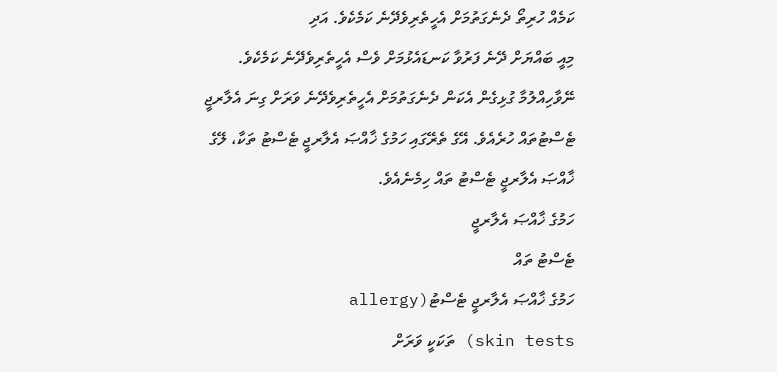ކަމެއް ހުރިތޯ ދެނެގަތުމަށް އެހީތެރިވެދޭނެ ކަމެކެވެ. އަދި
މިއީ ބައްޔަށް ދޭނެ ފަރުވާ ކަނޑައެޅުމަށް ވެސް އެހީތެރިވެދޭނެ ކަމެކެވެ.
ނޭވާހިއްލުމާ ގުޅިގެން އެކަން ދެނެގަތުމަށް އެހީތެރިވެދޭނެ ވަރަށް ގިނަ އެލާރޖީ
ޓެސްޓުތައް ހުރެއެވެ. އޭގެ ތެރޭގައި ހަމުގެ ޚާއްޞަ އެލާރޖީ ޓެސްޓު ތަކާ، ލޭގެ
ޚާއްޞަ އެލާރޖީ ޓެސްޓު ތައް ހިމެނެއެވެ.
ހަމުގެ ޚާއްޞަ އެލާރޖީ
ޓެސްޓު ތައް
ހަމުގެ ޚާއްޞަ އެލާރޖީ ޓެސްޓު(allergy
skin tests) ތަކަކީ ވަރަށް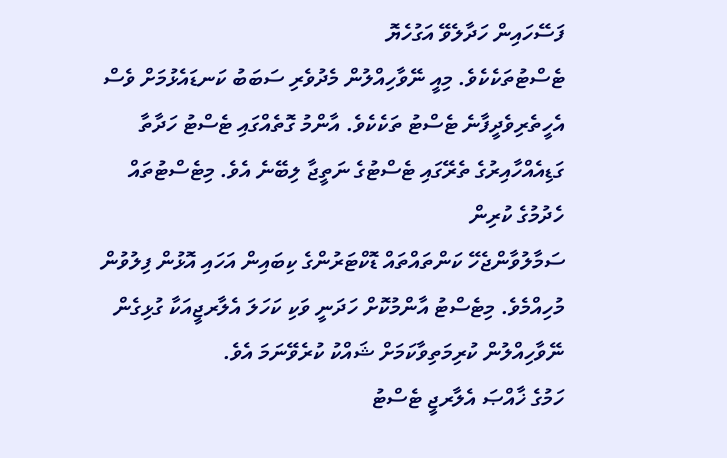ފަސޭހައިން ހަދާލެވޭ އަގުހެޔޮ
ޓެސްޓުތަކެކެވެ. މިއީ ނޭވާހިއްލުން މެދުވެރި ސަބަބު ކަނޑައެޅުމަށް ވެސް
އެހީތެރިވެދީފާނެ ޓެސްޓު ތަކެކެވެ. އާންމު ގޮތެއްގައި ޓެސްޓު ހަދާތާ
ގަޑިއެއްހާއިރުގެ ތެރޭގައި ޓެސްޓުގެ ނަތީޖާ ލިބޭނެ އެވެ. މިޓެސްޓުތައް ހެދުމުގެ ކުރިން
ސަމާލުވާންޖެހޭ ކަންތައްތައް ޑޮކްޓަރުންގެ ކިބައިން އަހައި އޮޅުން ފިލުވުން
މުހިއްމެވެ. މިޓެސްޓު އާންމުކޮށް ހަދަނީ ވަކި ކަހަލަ އެލާރޖީއަކާ ގުޅިގެން
ނޭވާހިއްލުން ކުރިމަތިވާކަމަށް ޝައްކު ކުރެވޭނަމަ އެވެ.
ހަމުގެ ޚާއްޞަ އެލާރޖީ ޓެސްޓު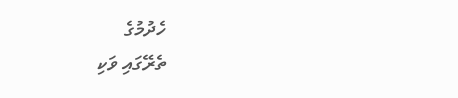ހެދުމުގެ
ތެރޭގައި ވަކި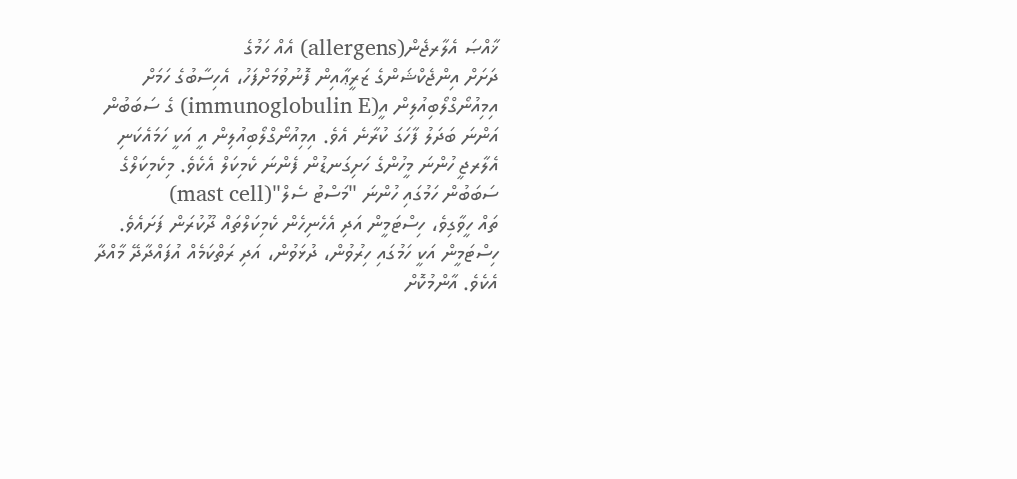ޚާއްޞަ އެލާރޖެން(allergens) އެއް ހަމުގެ
ދަށަށް އިންޖެކްޝަންގެ ޒަރީޢާއިން ފޮނުވުމަށްފަހު، އެހިސާބުގެ ހަމަށް
އިމިއުނޯގްލޯބިއުލިން އީ(immunoglobulin E) ގެ ސަބަބުން
އަންނަ ބަދަލު ފާހަގަ ކުރާނެ އެވެ. އިމިއުނޯގްލޯބިއުލިން އީ އަކީ ހަމައެކަނި
އެލާރޖީ ހުންނަ މީހުންގެ ހަށިގަނޑުން ފެންނަ ކެމިކަލް އެކެވެ. މިކެމިކަލްގެ
ސަބަބުން ހަމުގައި ހުންނަ "މަސްޓު ސެލް"(mast cell)
ތައް ހީވާގިވެ، ހިސްޓަމީން އަދި އެހެނިހެން ކެމިކަލްތައް ދޫކުރަން ފަށައެވެ.
ހިސްޓަމީން އަކީ ހަމުގައި ހިރުވުން، ދުޅަވުން، އަދި ރަތްކަމެއް އުފައްދާދޭ މާއްދާ
އެކެވެ. އާންމުކޮށް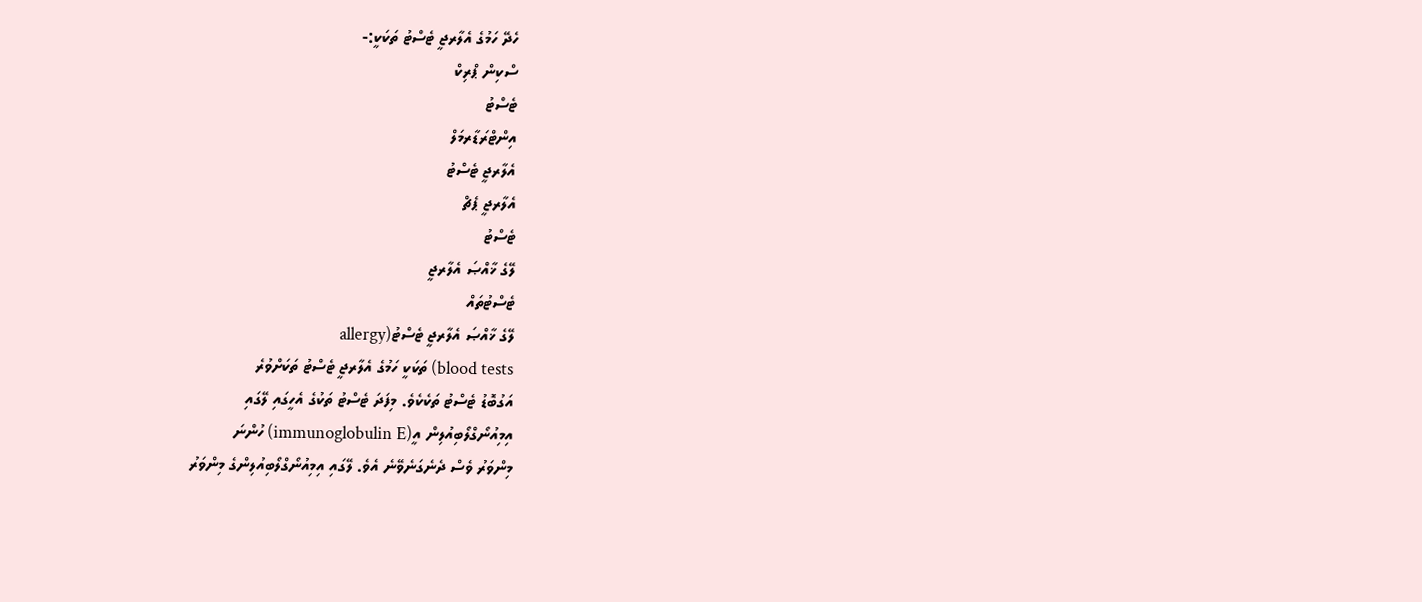ހެދޭ ހަމުގެ އެލާރޖީ ޓެސްޓު ތަކަކީ:-
ސްކިން ޕްރިކް
ޓެސްޓު
އިންޓްރަޑާރމަލް
އެލާރޖީ ޓެސްޓު
އެލާރޖީ ޕެޗް
ޓެސްޓު
ލޭގެ ޚާއްޞަ އެލާރޖީ
ޓެސްޓުތައް
ލޭގެ ޚާއްޞަ އެލާރޖީ ޓެސްޓު(allergy
blood tests) ތަކަކީ ހަމުގެ އެލާރޖީ ޓެސްޓު ތަކަށްވުރެ
އަގުބޮޑު ޓެސްޓު ތަކެކެވެ. މިފަދަ ޓެސްޓު ތަކުގެ އެހީގައި ލޭގައި
އިމިއުނޯގްލޯބިއުލިން އީ(immunoglobulin E) ހުންނަ
މިންވަރު ވެސް ދެނެގަނެވޭނެ އެވެ. ލޭގައި އިމިއުނޯގްލޯބިއުލިންގެ މިންވަރު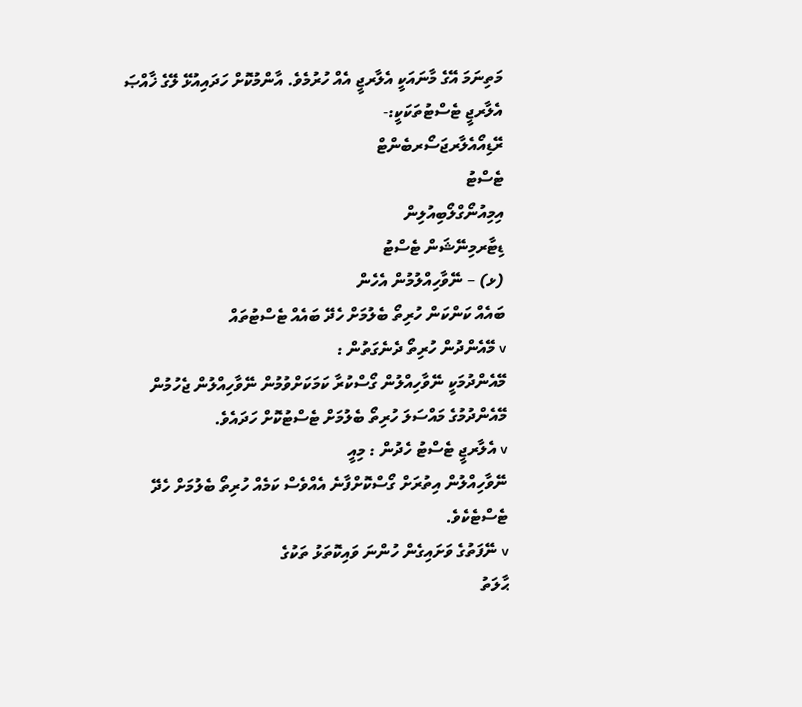މަތިނަމަ އޭގެ މާނައަކީ އެލާރޖީ އެއް ހުރުމެވެ. އާންމުކޮށް ހަދައިއުޅޭ ލޭގެ ޚާއްޞަ
އެލާރޖީ ޓެސްޓުތަކަކީ:-
ރޭޑިއޯއެލާރޖަސޯރބެންޓް
ޓެސްޓު
އިމިއުނޯގްލޯބިއުލިން
ޑިޓާރމިނޭޝަން ޓެސްޓު
(ޅ) – ނޭވާހިއްލުމުން އެހެން
ބައެއް ކަންކަން ހުރިތޯ ބެލުމަށް ހެދޭ ބައެއް ޓެސްޓުތައް
v މޭއެންދުން ހުރިތޯ ދެނެގަތުން :
މޭއެންދުމަކީ ނޭވާހިއްލުން ގޯސްކުރާ ކަމަކަށްވުމުން ނޭވާހިއްލުން ޖެހުމުން
މޭއެންދުމުގެ މައްސަލަ ހުރިތޯ ބެލުމަށް ޓެސްޓުކޮށް ހަދައެވެ.
v އެލާރޖީ ޓެސްޓު ހެދުން : މިއީ
ނޭވާހިއްލުން އިތުރަށް ގޯސްކޮށްފާނެ އެއްވެސް ކަމެއް ހުރިތޯ ބެލުމަށް ހެދޭ
ޓެސްޓެކެވެ.
v ނޭފަތުގެ ވަށައިގެން ހުންނަ ވައިކޮތަޅު ތަކުގެ
ޙާލަތު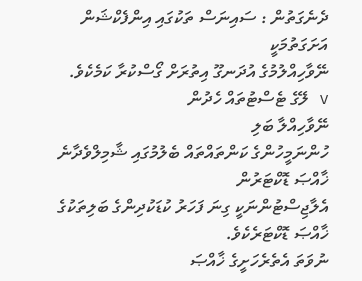ދެނެގަތުން : ސައިނަސް ތަކުގައި އިންފެކްޝަން އަށަގަތުމަކީ
ނޭވާހިއްލުމުގެ އުދަނގޫ އިތުރަށް ގޯސްކުރާ ކަމެކެވެ.
v ލޭގެ ޓެސްޓުތައް ހެދުން
ނޭވާހިއްލާ ބަލި
ހުންނަމީހުންގެ ކަންތައްތައް ބެލުމުގައި ޝާމިލްވެދާނެ ޚާއްޞަ ޑޮކްޓަރުން
އެލާޖިސްޓުންނަކީ ގިނަ ފަހަރު ކުޑަކުދިންގެ ބަލިތަކުގެ ޚާއްޞަ ޑޮކްޓަރެކެވެ.
ނުވަތަ އެތެރެހަށީގެ ޚާއްޞަ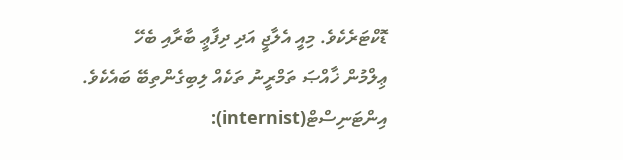ޑޮކްޓަރެކެވެ. މިއީ އެލާޖީ އަދި ދިފާޢީ ބާރާއި ބެހޭ
ޢިލްމުން ޚާއްޞަ ތަމްރީނު ތަކެއް ލިބިގެންތިބޭ ބައެކެވެ.
އިންޓަނިސްޓް(internist):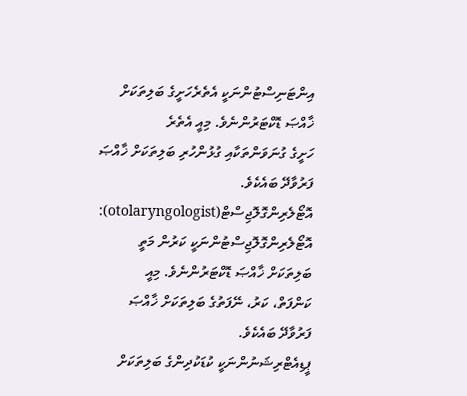އިންޓަނިސްޓުންނަކީ އެތެރެހަށީގެ ބަލިތަކަށް ޚާއްޞަ ޑޮކްޓަރުންނެވެ. މިއީ އެތެރެ
ހަށީގެ ގުނަވަންތަކާއި ގުޅުންހުރި ބަލިތަކަށް ޚާއްޞަ ފަރުވާދޭ ބައެކެވެ.
އޮޓޯލެރިންގޮލޮޖިސްޓް(otolaryngologist):
އޮޓޯލެރިންގޮލޮޖިސްޓުންނަކީ ކަރުން މަތީ ބަލިތަކަށް ޚާއްޞަ ޑޮކްޓަރުންނެވެ. މިއީ
ކަންފަތް، ކަރު، ނޭފަތުގެ ބަލިތަކަށް ޚާއްޞަ ފަރުވާދޭ ބައެކެވެ.
ޕީޑިއެޓްރިޝަނުންނަކީ ކުޑަކުދިންގެ ބަލިތަކަށް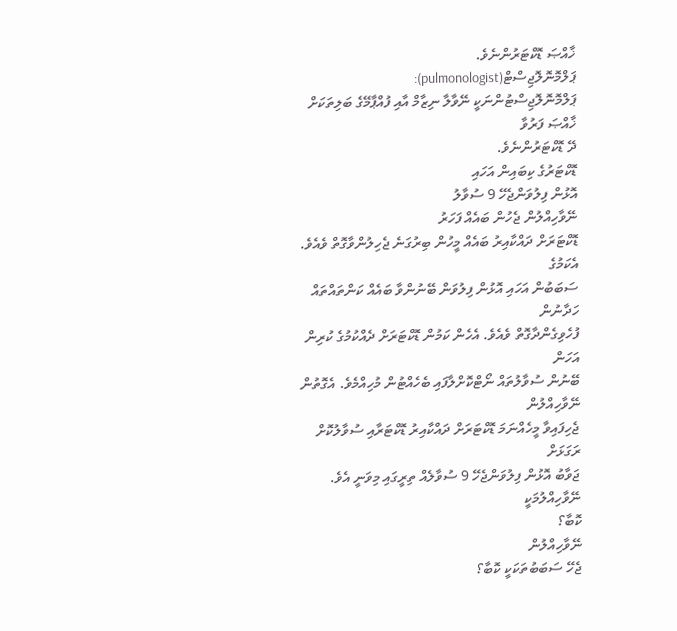ޚާއްޞަ ޑޮކްޓަރުންނެވެ.
ޕަލްމޮނޮލޮޖިސްޓް(pulmonologist):
ޕަލްމޮނޮލޮޖިސްޓުންނަކީ ނޭވާލާ ނިޒާމް އާއި ފުއްޕާމޭގެ ބަލިތަކަށް ޚާއްޞަ ފަރުވާ
ދޭ ޑޮކްޓަރުންނެވެ.
ޑޮކްޓަރުގެ ކިބައިން އަހައި
އޮޅުން ފިލުވަންޖެހޭ 9 ސުވާލު
ނޭވާހިއްލުން ޖެހުން ބައެއް ފަހަރު
ޑޮކްޓަރަށް ދައްކާއިރު ބައެއް މީހުން ބިރުގަނެ ޖެހިލުންވާގޮތް ވެއެވެ. އެކަމުގެ
ސަބަބުން އަހައި އޮޅުން ފިލުވަން ބޭނުންވާ ބައެއް ކަންތައްތައް ހަދާނުން
ފުހެވިގެންދާގޮތް ވެއެވެ. އެހެން ކަމުން ޑޮކްޓަރަށް ދެއްކުމުގެ ކުރިން އަހަން
ބޭނުން ސުވާލުތައް ނޯޓްކޮށްލާފައި ބެހެއްޓުން މުހިއްމެވެ. އެގޮތުން ނޭވާހިއްލުން
ޖެހިފައިވާ މީހެއްނަމަ ޑޮކްޓަރަށް ދައްކާއިރު ޑޮކްޓަރާއި ސުވާލުކޮށް ރަގަޅަށް
ޖަވާބު އޮޅުން ފިލުވަންޖެހޭ 9 ސުވާލެއް ތިރީގައި މިވަނީ އެވެ.
ނޭވާހިއްލުމަކީ
ކޮބާ؟
ނޭވާހިއްލުން
ޖެހޭ ސަބަބުތަކަކީ ކޮބާ؟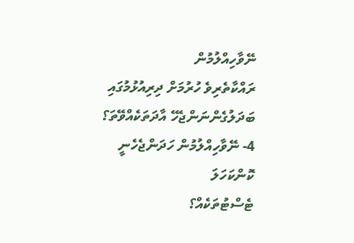ނޭވާހިއްލުމުން
ރައްކާތެރިވެ ހުރުމަށް ދިރިއުޅުމުގައި ބަދަލުގެންނަންޖެހޭ އާދަތަކެއްވޭތަ؟
4- ނޭވާހިއްލުމުން ހަދަންޖެހެނީ ކޮންކަހަލަ
ޓެސްޓުތަކެއް؟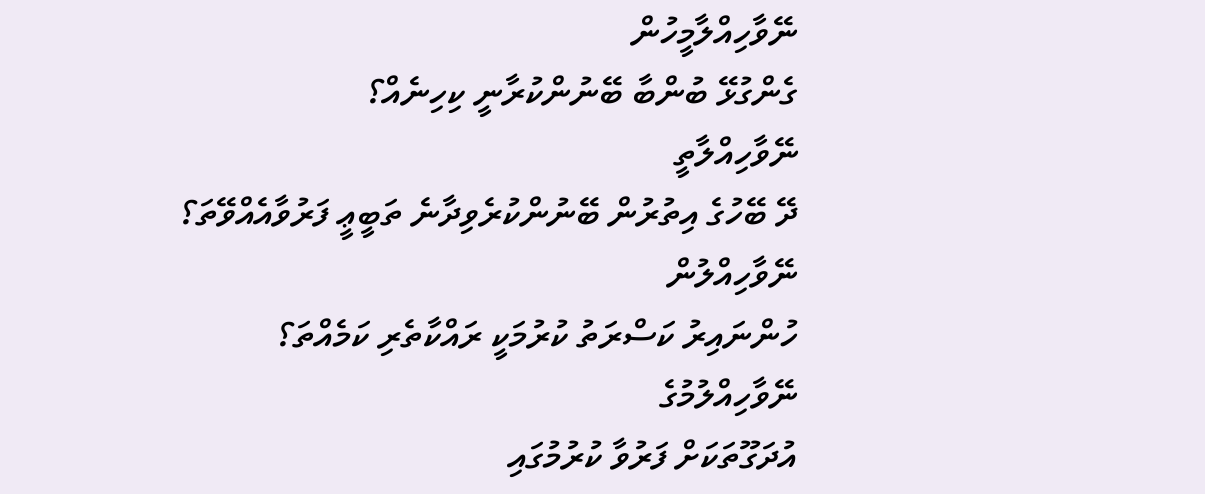ނޭވާހިއްލާމީހުން
ގެންގުޅޭ ބުންބާ ބޭނުންކުރާނީ ކިހިނެއް؟
ނޭވާހިއްލާތީ
ދޭ ބޭހުގެ އިތުރުން ބޭނުންކުރެވިދާނެ ތަބީޢީ ފަރުވާއެއްވޭތަ؟
ނޭވާހިއްލުން
ހުންނައިރު ކަސްރަތު ކުރުމަކީ ރައްކާތެރި ކަމެއްތަ؟
ނޭވާހިއްލުމުގެ
އުދަގޫތަކަށް ފަރުވާ ކުރުމުގައި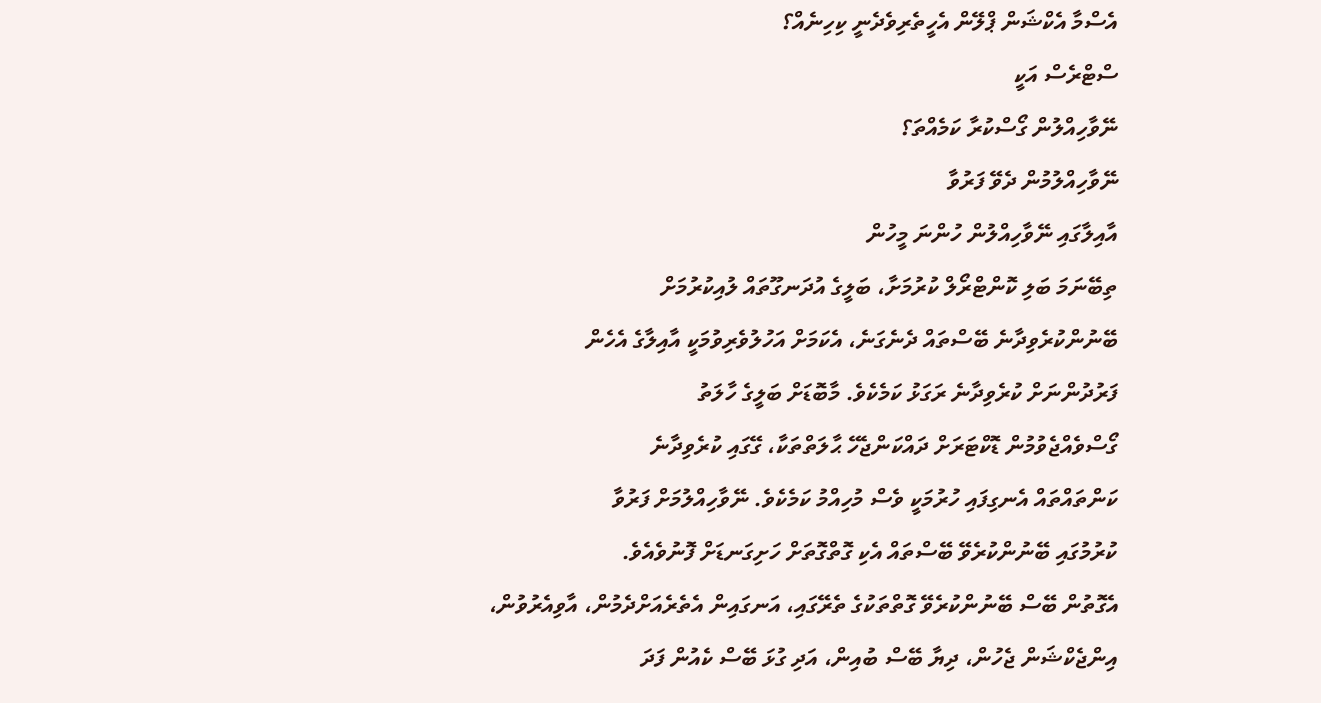އެސްމާ އެކްޝަން ޕްލޭން އެހީތެރިވެދެނީ ކިހިނެއް؟
ސްޓްރެސް އަކީ
ނޭވާހިއްލުން ގޯސްކުރާ ކަމެއްތަ؟
ނޭވާހިއްލުމުން ދެވޭ ފަރުވާ
އާއިލާގައި ނޭވާހިއްލުން ހުންނަ މީހުން
ތިބޭނަމަ ބަލި ކޮންޓްރޯލް ކުރުމަށާ، ބަލީގެ އުދަނގޫތައް ލުއިކުރުމަށް
ބޭނުންކުރެވިދާނެ ބޭސްތައް ދެނެގަނެ، އެކަމަށް އަހުލުވެރިވުމަކީ އާއިލާގެ އެހެން
ފަރުދުންނަށް ކުރެވިދާނެ ރަގަޅު ކަމެކެވެ. މާބޮޑަށް ބަލީގެ ހާލަތު
ގޯސްވެއްޖެވުމުން ޑޮކްޓަރަށް ދައްކަންޖެހޭ ޙާލަތްތަކާ، ގޭގައި ކުރެވިދާނެ
ކަންތައްތައް އެނގިފައި ހުރުމަކީ ވެސް މުހިއްމު ކަމެކެވެ. ނޭވާހިއްލުމަށް ފަރުވާ
ކުރުމުގައި ބޭނުންކުރެވޭ ބޭސްތައް އެކި ގޮތްގޮތަށް ހަށިގަނޑަށް ފޮނުވެއެވެ.
އެގޮތުން ބޭސް ބޭނުންކުރެވޭ ގޮތްތަކުގެ ތެރޭގައި، އަނގައިން އެތެރެއަށްދެމުން، އާވިއެރުވުން،
އިންޖެކްޝަން ޖެހުން، ދިޔާ ބޭސް ބުއިން، އަދި ގުޅަ ބޭސް ކެއުން ފަދަ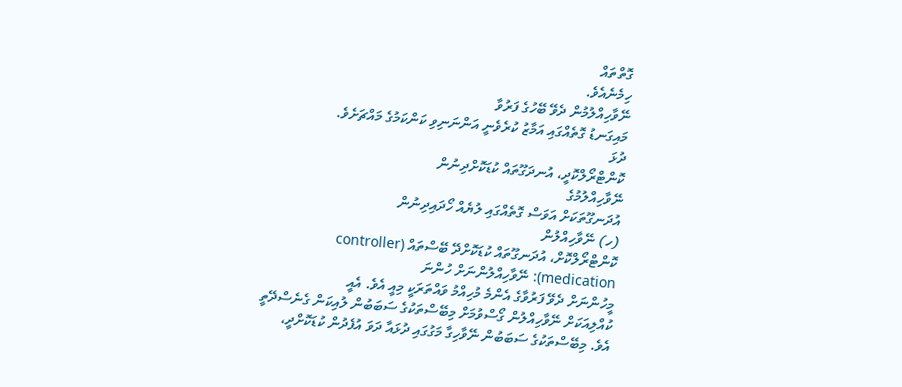ގޮތްތައް
ހިމެނެއެވެ.
ނޭވާހިއްލުމުން ދެވޭ ބޭހުގެ ފަރުވާ
މައިގަނޑު ގޮތެއްގައި އަމާޒު ކުރެވެނީ އަންނަނިވި ކަންކަމުގެ މައްޗަށެވެ.
ދުޅަ
ކޮންޓްރޯލްކޮދީ، އުނދަގޫތައް ކުޑަކޮށްދިނުން
ނޭވާހިއްލުމުގެ
އުދަނގޫތަކަށް އަވަސް ގޮތެއްގައި ލުޔެއް ހޯދައިދިނުން
(ހ) ނޭވާހިއްލުން
ކޮންޓްރޯލްކޮށް، އުދަނގޫތައް ކުޑަކޮށްދޭ ބޭސްތައް (controller
medication): ނޭވާހިއްލުންނަށް ހުންނަ
މީހުންނަށް ދެވޭ ފަރުވާގެ އެންމެ މުހިއްމު ވައްތަރަކީ މިއީ އެވެ. އެއީ
ކުއްލިއަކަށް ނޭވާހިއްލުން ގޯސްވުމަށް މިބޭސްތަކުގެ ސަބަބުން ލުއިކަން ގެނެސްދޭތީ
އެވެ. މިބޭސްތަކުގެ ސަބަބުން ނޭވާހިގާ މަގުގައި ދުޅައާ ދަވަ އުފެދުން ކުޑަކޮށްދީ،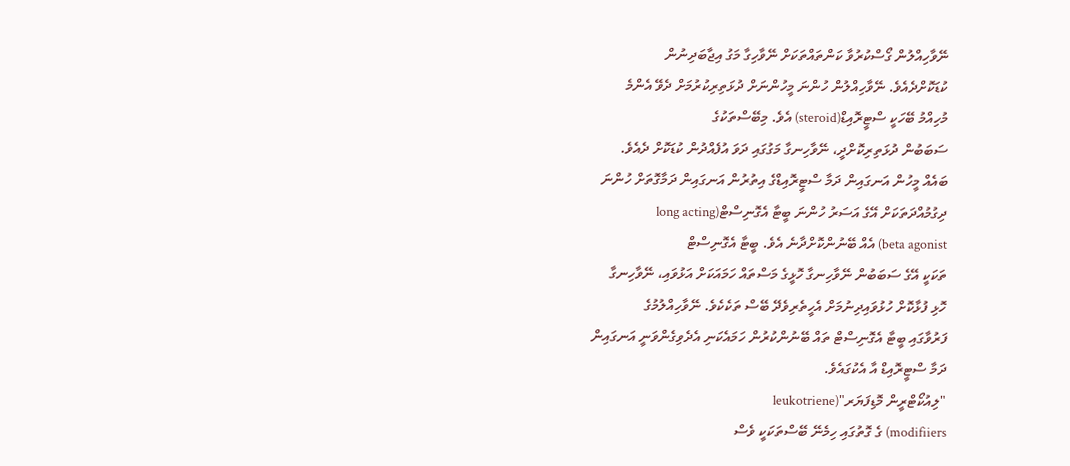ނޭވާހިއްލުން ގޯސްކުރުވާ ކަންތައްތަކަށް ނޭވާހިގާ މަގު އިޖާބަދިނުން
ކުޑަކޮށްދެއެވެ. ނޭވާހިއްލުން ހުންނަ މީހުންނަށް ދުޅަތިރިކުރުމަށް ދެވޭ އެންމެ
މުހިއްމު ބޭހަކީ ސްޓީރޮއިޑް(steroid) އެވެ. މިބޭސްތަކުގެ
ސަބަބުން ދުޅަތިރިކޮށްދީ، ނޭވާހިނގާ މަގުގައި ދަވަ އުފެއްދުން ކުޑަކޮށް ދެއެވެ.
ބައެއް މީހުން އަނގައިން ދަމާ ސްޓީރޮއިޑްގެ އިތުރުން އަނގައިން ދަމާގޮތަށް ހުންނަ
ދިގުމުއްދަތަކަށް އޭގެ އަސަރު ހުންނަ ބީޓާ އެގޮނިސްޓް(long acting
beta agonist) އެއް ބޭނުންކޮށްދާނެ އެވެ. ބީޓާ އެގޮނިސްޓް
ތަކަކީ އޭގެ ސަބަބުން ނޭވާހިނގާ ހޮޅީގެ މަސްތައް ހަމައަކަށް އަޅުވައި، ނޭވާހިނގާ
ހޮޅި ފުޅާކޮށް ހުޅުވައިދިނުމަށް އެހީތެރިވެދޭ ބޭސް ތަކެކެވެ. ނޭވާހިއްލުމުގެ
ފަރުވާގައި ބީޓާ އެގޮނިސްޓް ތައް ބޭނުންކުރުން ހަމައެކަނި އެދެވިގެންވަނީ އަނގައިން
ދަމާ ސްޓީރޮއިޑް އާ އެކުގައެވެ.
"ލިއުކޯޓްރީން މޮޑިފަޔަރ"(leukotriene
modifiiers) ގެ ގޮތުގައި ހިމެނޭ ބޭސްތަކަކީ ވެސް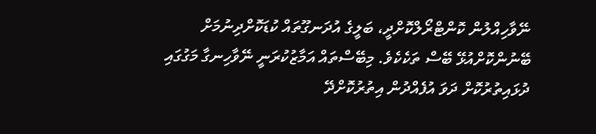ނޭވާހިއްލުން ކޮންޓްރޯލްކޮށްދީ، ބަލީގެ އުދަނގޫތައް ކުޑަކޮށްދިނުމަށް
ބޭނުންކޮށްއުޅޭ ބޭސް ތަކެކެވެ. މިބޭސްތައް އަމާޒުކުރަނީ ނޭވާހިނގާ މަގުގައި
ދުޅައިތުރުކޮށް ދަވަ އުފެއްދުން އިތުރުކޮށްދޭ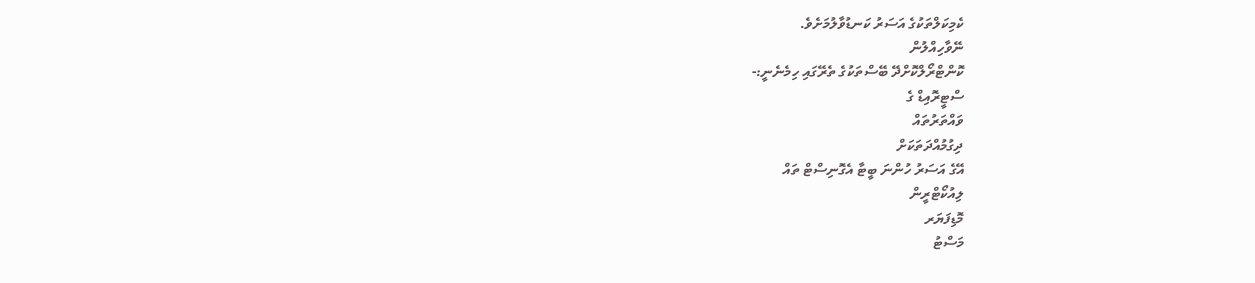ކެމިކަލްތަކުގެ އަސަރު ކަނޑުވާލުމަށެވެ.
ނޭވާހިއްލުން
ކޮންޓްރޯލްކޮށްދޭ ބޭސްތަކުގެ ތެރޭގައި ހިމެނެނީ:-
ސްޓީރޮއިޑް ގެ
ވައްތަރުތައް
ދިގުމުއްދަތަކަށް
އޭގެ އަސަރު ހުންނަ ބީޓާ އެގޮނިސްޓް ތައް
ލިއުކޯޓްރީން
މޮޑިފަޔަރ
މަސްޓު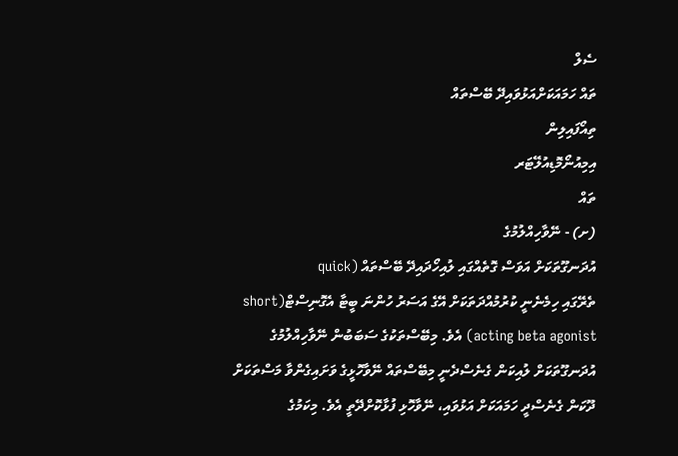ސެލް
ތައް ހަމައަކަށްއަޅުވައިދޭ ބޭސްތައް
ތިއޯފައިލިން
އިމިއުނޯމޮޑިއުލޭޓަރ
ތައް
(ށ) - ނޭވާހިއްލުމުގެ
އުދަނގޫތަކަށް އަވަސް ގޮތެއްގައި ލުއިހޯދައިދޭ ބޭސްތައް (quick
ތެރޭގައި ހިމެނެނީ ކުރުމުއްދަތަކަށް އޭގެ އަސަރު ހުންނަ ބީޓާ އެގޮނިސްޓް(short
acting beta agonist) އެވެ. މިބޭސްތަކުގެ ސަބަބުން ނޭވާހިއްލުމުގެ
އުދަނގޫތަކަށް ލުއިކަން ގެނެސްދެނީ މިބޭސްތައް ނޭވާހޮޅީގެ ވަށައިގެންވާ މަސްތަކަށް
ދޫކަން ގެނެސްދީ ހަމައަކަށް އަޅުވައި، ނޭވާހޮޅި ފުޅާކޮށްދޭތީ އެވެ. މިކަމުގެ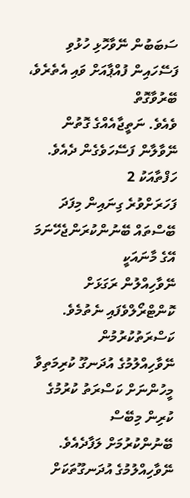ސަބަބުން ނޭވާހޮޅި ހުޅުވި ފަސޭހައިން ފުއްޕާއަށް ވައި އެތެރެވެ، ބޭރުވާގޮތް
ވެއެވެ. ނަތީޖާއެއްގެ ގޮތުން ނޭވާލާން ފަސޭހަވެގެން ދެއެވެ. ހަފްތާއަކު 2
ފަހަރަށްވުރެ ގިނައިން މިފަދަ ބޭސްތައް ބޭނުންކުރަންޖެހޭނަމަ އޭގެ މާނައަކީ
ނޭވާހިއްލުން ރަގަޅަށް ކޮންޓްރޯލްވެފައި ނެތުމެވެ. ކަސްރަތުކުރުމުން
ނޭވާހިއްލުމުގެ އުދަނގޫ ކުރިމަތިވާ މީހުންނަށް ކަސްރަތު ކުރުމުގެ ކުރިން މިބޭސް
ބޭނުންކުރުމަށް ލަފާދެއެވެ.
ނޭވާހިއްލުމުގެ އުދަނގޫތަކަށް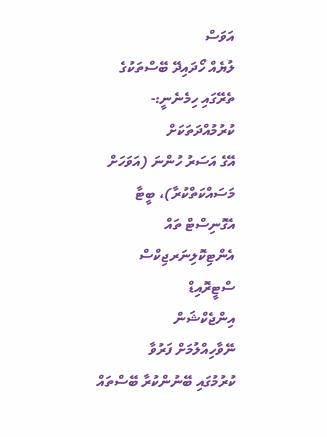އަވަސް
ލުޔެއް ހޯދައިދޭ ބޭސްތަކުގެ ތެރޭގައި ހިމެނެނީ:-
ކުރުމުއްދަތަކަށް
އޭގެ އަސަރު ހުންނަ (އަވަހަށް މަސައްކަތްކުރާ)، ބީޓާ އެގޮނިސްޓް ތައް
އެންޓިކޮލިނަރޖިކްސް
ސްޓީރޮއިޑް
އިންޖެކްޝަން
ނޭވާހިއްލުމަށް ފަރުވާ
ކުރުމުގައި ބޭނުންކުރާ ބޭސްތައް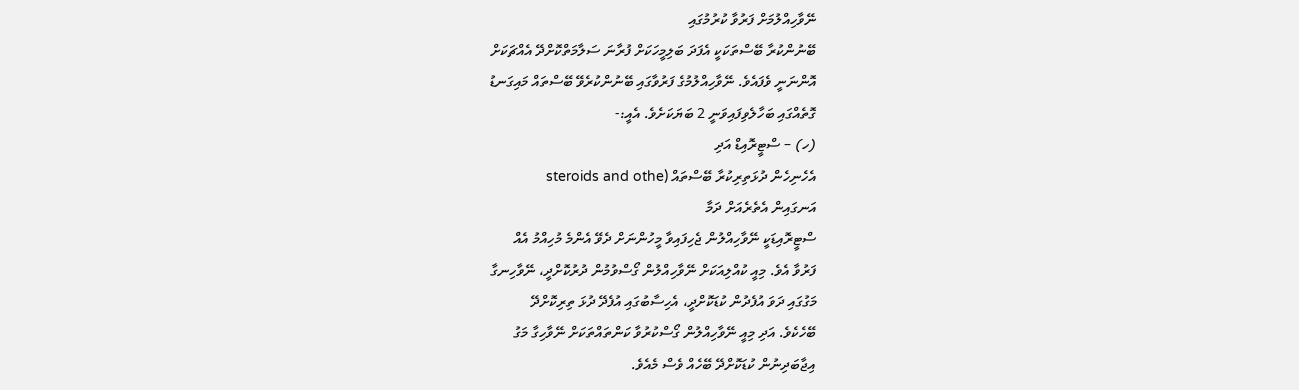ނޭވާހިއްލުމަށް ފަރުވާ ކުރުމުގައި
ބޭނުންކުރާ ބޭސްތަކަކީ އެފަދަ ބަލިމީހަކަށް ފުރާނަ ސަލާމަތްކޮށްދޭ އެއްޗަކަށް
އޮންނަނީ ވެފައެވެ. ނޭވާހިއްލުމުގެ ފަރުވާގައި ބޭނުންކުރެވޭ ބޭސްތައް މައިގަނޑު
ގޮތެއްގައި ބަހާލެވިފައިވަނީ 2 ބަޔަކަށެވެ. އެއީ:-
(ހ) – ސްޓީރޮއިޑް އަދި
އެހެނިހެން ދުޅަތިރިކުރާ ބޭސްތައް (steroids and othe
އަނގައިން އެތެރެއަށް ދަމާ
ސްޓީރޮއިޑަކީ ނޭވާހިއްލުން ޖެހިފައިވާ މީހުންނަށް ދެވޭ އެންމެ މުހިއްމު އެއް
ފަރުވާ އެވެ. މިއީ ކުއްލިއަކަށް ނޭވާހިއްލުން ގޯސްވުމުން ދުރުކޮށްދީ، ނޭވާހިނގާ
މަގުގައި ދަވަ އުފެދުން ކުޑަކޮށްދީ، އެހިސާބުގައި އުފެދޭ ދުޅަ ތިރިކޮށްދޭ
ބޭހެކެވެ. އަދި މިއީ ނޭވާހިއްލުން ގޯސްކުރުވާ ކަންތައްތަކަށް ނޭވާހިގާ މަގު
އިޖާބަދިނުން ކުޑަކޮށްދޭ ބޭހެއް ވެސް މެއެވެ.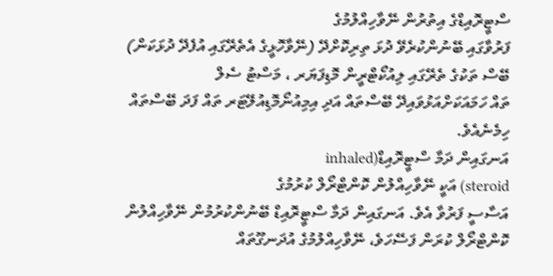ސްޓީރޮއިޑްގެ އިތުރުން ނޭވާހިއްލުމުގެ
ފަރުވާގައި ބޭނުންކުރެވޭ ދުޅަ ތިރިކޮށްދޭ (ނޭވާހޮޅީގެ އެތެރޭގައި އުފެދޭ ދުޅަކަން)
ބޭސް ތަކުގެ ތެރޭގައި ލިއުކޯޓްރީން މޮޑިފަޔަރ ، މަސްޓު ސެލް
ތައް ހަމައަކަށްއަޅުވައިދޭ ބޭސްތައް އަދި އިމިއުނޯމޮޑިއުލޭޓަރ ތައް ފަދަ ބޭސްތައް
ހިމެނެއެވެ.
އަނގައިން ދަމާ ސްޓީރޮއިޑް(inhaled
steroid) އަކީ ނޭވާހިއްލުން ކޮންޓްރޯލް ކުރުމުގެ
އަސާސީ ފަރުވާ އެވެ. އަނގައިން ދަމާ ސްޓީރޮއިޑް ބޭނުންކުރުމުން ނޭވާހިއްލުން
ކޮންޓްރޯލް ކުރަން ފަސޭހަވެ، ނޭވާހިއްލުމުގެ އުދަނގޫތައް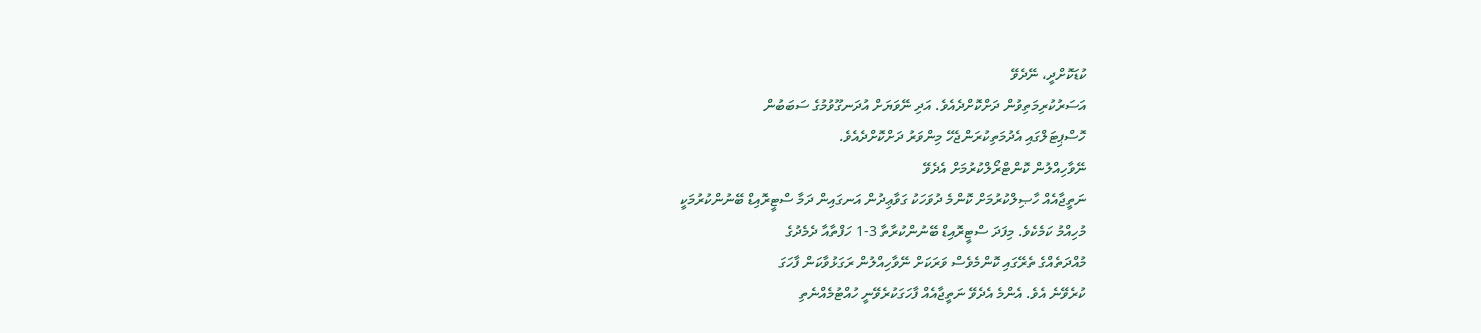ކުޑަކޮށްދީ، ނޭދެވޭ
އަސަރުކުރިމަތިވުން ދަށްކޮށްދެއެވެ. އަދި ނޭވަޔަށް އުދަނގޫވުމުގެ ސަބަބުން
ހޮސްޕިޓަލްގައި އެދުމަތިކުރަންޖެހޭ މިންވަރު ދަށްކޮށްދެއެވެ.
ނޭވާހިއްލުން ކޮންޓްރޯލްކުރުމަށް އެދެވޭ
ނަތީޖާއެއް ހާޞިލްކުރުމަށް ކޮންމެ ދުވަހަކު ގަވާޢިދުން އަނގައިން ދަމާ ސްޓީރޮއިޑް ބޭނުންކުރުމަކީ
މުހިއްމު ކަމެކެވެ. މިފަދަ ސްޓީރޮއިޑް ބޭނުންކުރާތާ 3-1 ހަފްތާއާ ދެމެދުގެ
މުއްދަތެއްގެ ތެރޭގައި ކޮންމެވެސް ވަރަކަށް ނޭވާހިއްލުން ރަގަޅުވާކަން ފާހަގަ
ކުރެވޭނެ އެވެ. އެންމެ އެދެވޭ ނަތީޖާއެއް ފާހަގަކުރެވޭނީ ހުއްޓުމެއްނެތި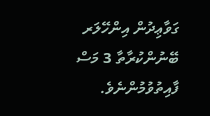ގަވާޢިދުން އިންހޭލަރ ބޭނުންކުރާތާ 3 މަސް ފާއިތުވުމުންނެވެ.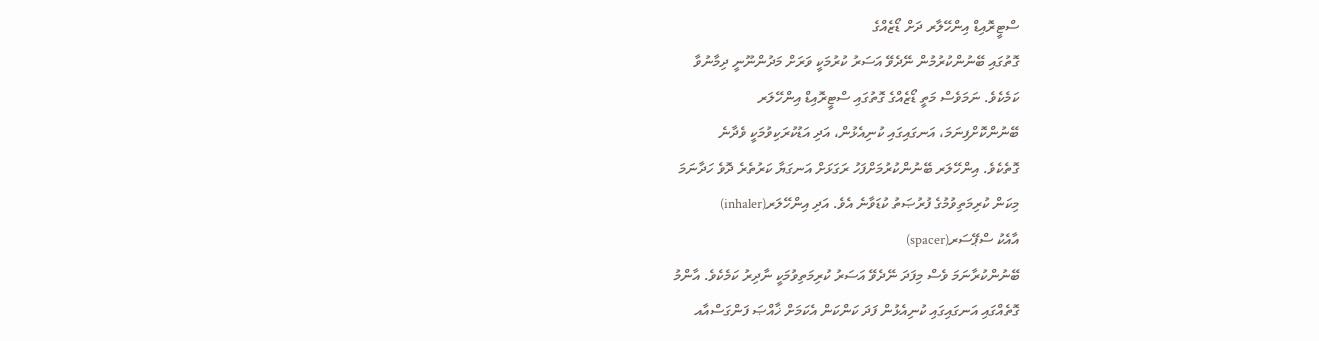ސްޓީރޮއިޑް އިންހޭލާރ ދަށް ޑޯޒެއްގެ
ގޮތުގައި ބޭނުންކުރުމުން ނޭދެވޭ އަސަރު ކުރުމަކީ ވަރަށް މަދުންނޫނީ ދިމާނުވާ
ކަމެކެވެ. ނަމަވެސް މަތީ ޑޯޒެއްގެ ގޮތުގައި ސްޓީރޮއިޑް އިންހޭލަރ
ބޭނުންކޮށްފިނަމަ، އަނގައިގައި ކުނިއެޅުން، އަދި އަޑުކުރަކިވުމަކީ ވެދާނެ
ގޮތެކެވެ. އިންހޭލަރ ބޭނުންކުރުމަށްފަހު ރަގަޅަށް އަނގަޔާ ކަރުތެރެ ދޮވެ ހަދާނަމަ
މިކަން ކުރިމަތިވުމުގެ ފުރުޞަތު ކުޑަވާނެ އެވެ. އަދި އިންހޭލަރ(inhaler)
އާއެކު ސްޕޭސަރ(spacer)
ބޭނުންކުރާނަމަ ވެސް މިފަދަ ނޭދެވޭ އަސަރު ކުރިމަތިވުމަކީ ނާދިރު ކަމެކެވެ. އާންމު
ގޮތެއްގައި އަނގައިގައި ކުނިއެޅުން ފަދަ ކަންކަން އެކަމަށް ޚާއްޞަ ފަންގަސްއާއ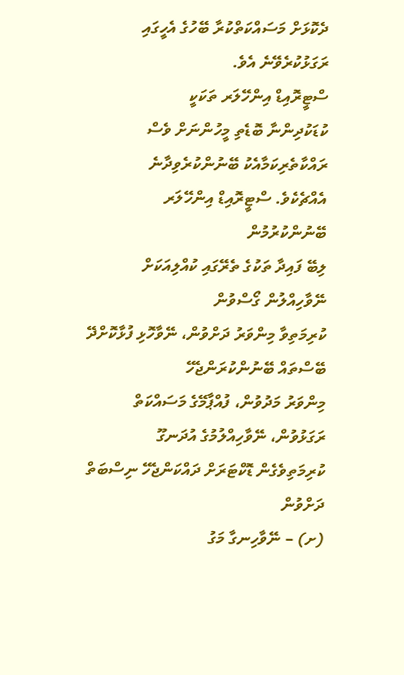ދެކޮޅަށް މަސައްކަތްކުރާ ބޭހުގެ އެހީގައި ރަގަޅުކުރެވޭނެ އެވެ.
ސްޓީރޮއިޑް އިންހޭލަރ ތަކަކީ
ކުޑަކުދިންނާ ބޮޑެތި މީހުންނަށް ވެސް ރައްކާތެރިކަމާއެކު ބޭނުންކުރެވިދާނެ
އެއްޗެކެވެ. ސްޓީރޮއިޑް އިންހޭލަރ ބޭނުންކުރުމުން
ލިބޭ ފައިދާ ތަކުގެ ތެރޭގައި ކުއްލިއަކަށް ނޭވާހިއްލުން ގޯސްވުން
ކުރިމަތިވާ މިންވަރު ދަށްވުން، ނޭވާހޮޅި ފުޅާކޮށްދޭ ބޭސްތައް ބޭނުންކުރަންޖެހޭ
މިންވަރު މަދުވުން، ފުއްޕާމޭގެ މަސައްކަތް ރަގަޅުވުން، ނޭވާހިއްލުމުގެ އުދަނގޫ
ކުރިމަތިވެގެން ޑޮކްޓަރަށް ދައްކަންޖެހޭ ނިސްބަތް ދަށްވުން
(ށ) – ނޭވާހިނގާ މަގު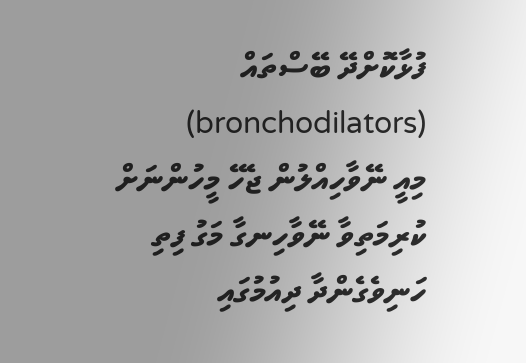ފުޅާކޮށްދޭ ބޭސްތައް (bronchodilators)
މިއީ ނޭވާހިއްލުން ޖެހޭ މީހުންނަށް
ކުރިމަތިވާ ނޭވާހިނގާ މަގު ފިތި ހަނިވެގެންދާ ދިއުމުގައި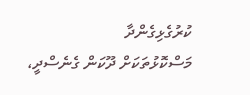ކުރުގެޅިގެންދާ
މަސްކޮޅުތަކަށް ދޫކަން ގެނެސްދީ،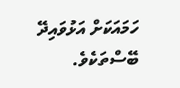ހަމައަކަށް އަޅުވައިދޭ ބޭސްތަކެވެ.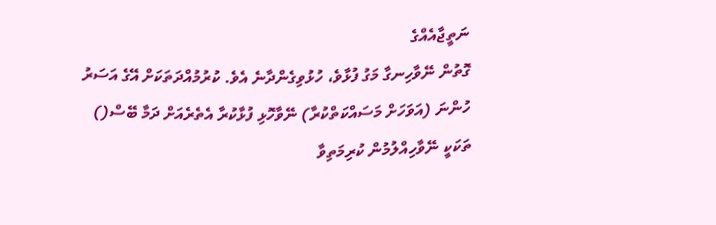ނަތީޖާއެއްގެ
ގޮތުން ނޭވާހިނގާ މަގު ފުޅާވެ، ހުޅުވިގެންދާނެ އެވެ. ކުރުމުއްދަތަކަށް އޭގެ އަސަރު
ހުންނަ (އަވަހަށް މަސައްކަތްކުރާ) ނޭވާހޮޅި ފުޅާކުރާ އެތެރެއަށް ދަމާ ބޭސް()
ތަކަކީ ނޭވާހިއްލުމުން ކުރިމަތިވާ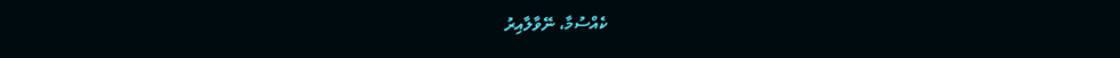ކެއްސުމާ، ނޭވާލާއިރު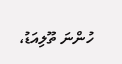ހުންނަ ތޫލިއަޑު،